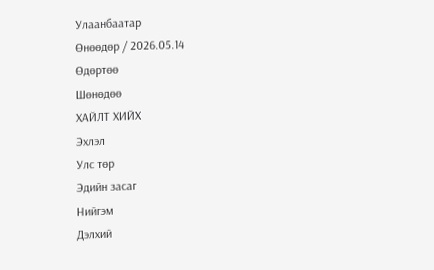Улаанбаатар
Өнөөдөр / 2026.05.14
Өдөртөө
Шөнөдөө
ХАЙЛТ ХИЙХ
Эхлэл
Улс төр
Эдийн засаг
Нийгэм
Дэлхий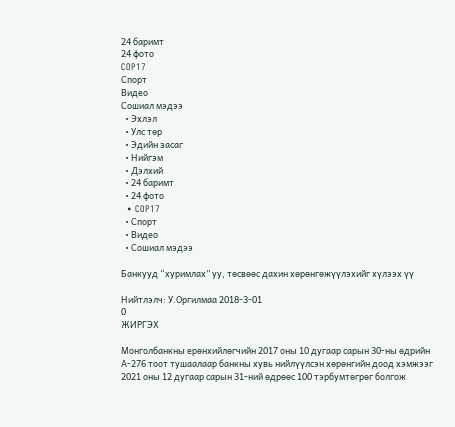24 баримт
24 фото
COP17
Спорт
Видео
Сошиал мэдээ
  • Эхлэл
  • Улс төр
  • Эдийн засаг
  • Нийгэм
  • Дэлхий
  • 24 баримт
  • 24 фото
  • COP17
  • Спорт
  • Видео
  • Сошиал мэдээ

Банкууд “хуримлах” уу, төсвөөс дахин хөрөнгөжүүлэхийг хүлээх үү

Нийтлэлч: У.Оргилмаа 2018-3-01
0
ЖИРГЭХ

Монголбанкны ерөнхийлөгчийн 2017 оны 10 дугаар сарын 30-ны өдрийн А-276 тоот тушаалаар банкны хувь нийлүүлсэн хөрөнгийн доод хэмжээг 2021 оны 12 дугаар сарын 31-ний өдрөөс 100 тэрбумтөгрөг болгож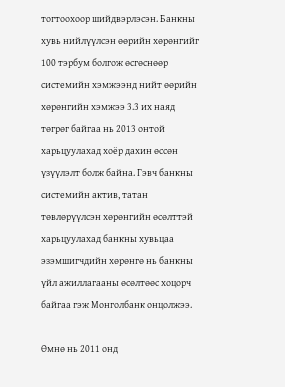тогтоохоор шийдвэрлэсэн. Банкны хувь нийлүүлсэн өөрийн хөрөнгийг 100 тэрбум болгож өсгөснөөр системийн хэмжээнд нийт өөрийн хөрөнгийн хэмжээ 3.3 их наяд төгрөг байгаа нь 2013 онтой харьцуулахад хоёр дахин өссөн үзүүлэлт болж байна. Гэвч банкны системийн актив, татан төвлөрүүлсэн хөрөнгийн өсөлттэй харьцуулахад банкны хувьцаа эзэмшигчдийн хөрөнгө нь банкны үйл ажиллагааны өсөлтөөс хоцорч байгаа гэж Монголбанк онцолжээ.

Өмнө нь 2011 онд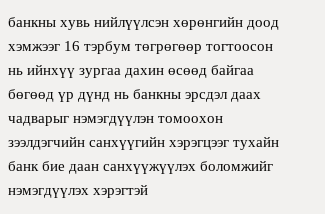банкны хувь нийлүүлсэн хөрөнгийн доод хэмжээг 16 тэрбум төгрөгөөр тогтоосон нь ийнхүү зургаа дахин өсөөд байгаа бөгөөд үр дүнд нь банкны эрсдэл даах чадварыг нэмэгдүүлэн томоохон зээлдэгчийн санхүүгийн хэрэгцээг тухайн банк бие даан санхүүжүүлэх боломжийг нэмэгдүүлэх хэрэгтэй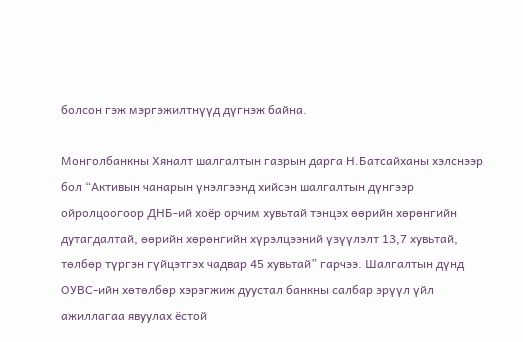болсон гэж мэргэжилтнүүд дүгнэж байна.

Монголбанкны Хяналт шалгалтын газрын дарга Н.Батсайханы хэлснээр бол “Активын чанарын үнэлгээнд хийсэн шалгалтын дүнгээр ойролцоогоор ДНБ-ий хоёр орчим хувьтай тэнцэх өөрийн хөрөнгийн дутагдалтай, өөрийн хөрөнгийн хүрэлцээний үзүүлэлт 13,7 хувьтай, төлбөр түргэн гүйцэтгэх чадвар 45 хувьтай” гарчээ. Шалгалтын дүнд ОУВС-ийн хөтөлбөр хэрэгжиж дуустал банкны салбар эрүүл үйл ажиллагаа явуулах ёстой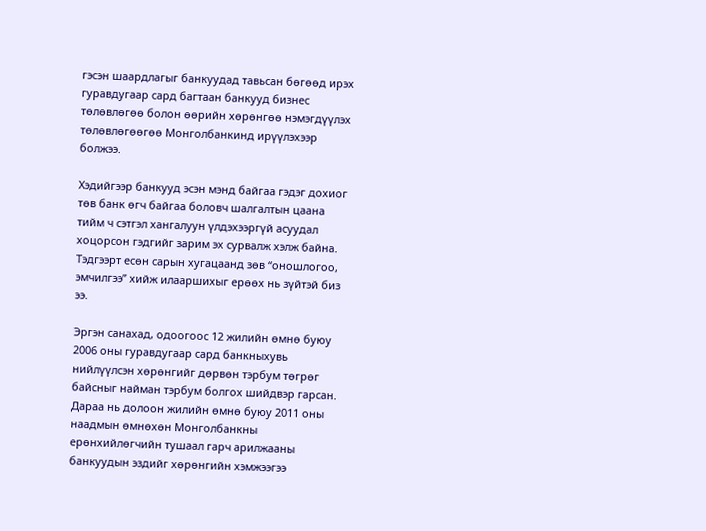гэсэн шаардлагыг банкуудад тавьсан бөгөөд ирэх гуравдугаар сард багтаан банкууд бизнес төлөвлөгөө болон өөрийн хөрөнгөө нэмэгдүүлэх төлөвлөгөөгөө Монголбанкинд ирүүлэхээр болжээ.

Хэдийгээр банкууд эсэн мэнд байгаа гэдэг дохиог төв банк өгч байгаа боловч шалгалтын цаана тийм ч сэтгэл хангалуун үлдэхээргүй асуудал хоцорсон гэдгийг зарим эх сурвалж хэлж байна. Тэдгээрт есөн сарын хугацаанд зөв “оношлогоо, эмчилгээ” хийж илааршихыг ерөөх нь зүйтэй биз ээ.

Эргэн санахад, одоогоос 12 жилийн өмнө буюу 2006 оны гуравдугаар сард банкныхувь нийлүүлсэн хөрөнгийг дөрвөн тэрбум төгрөг байсныг найман тэрбум болгох шийдвэр гарсан. Дараа нь долоон жилийн өмнө буюу 2011 оны наадмын өмнөхөн Монголбанкны ерөнхийлөгчийн тушаал гарч арилжааны банкуудын эздийг хөрөнгийн хэмжээгээ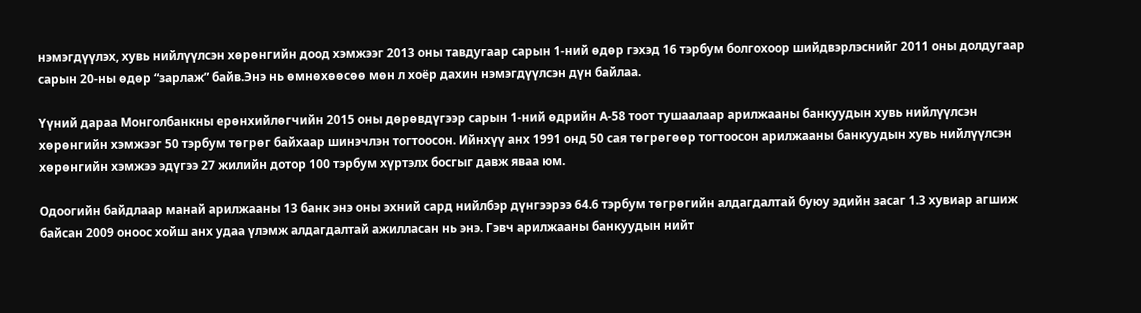нэмэгдүүлэх, хувь нийлүүлсэн хөрөнгийн доод хэмжээг 2013 оны тавдугаар сарын 1-ний өдөр гэхэд 16 тэрбум болгохоор шийдвэрлэснийг 2011 оны долдугаар сарын 20-ны өдөр “зарлаж” байв.Энэ нь өмнөхөөсөө мөн л хоёр дахин нэмэгдүүлсэн дүн байлаа.

Үүний дараа Монголбанкны ерөнхийлөгчийн 2015 оны дөрөвдүгээр сарын 1-ний өдрийн А-58 тоот тушаалаар арилжааны банкуудын хувь нийлүүлсэн хөрөнгийн хэмжээг 50 тэрбум төгрөг байхаар шинэчлэн тогтоосон. Ийнхүү анх 1991 онд 50 сая төгрөгөөр тогтоосон арилжааны банкуудын хувь нийлүүлсэн хөрөнгийн хэмжээ эдүгээ 27 жилийн дотор 100 тэрбум хүртэлх босгыг давж яваа юм.

Одоогийн байдлаар манай арилжааны 13 банк энэ оны эхний сард нийлбэр дүнгээрээ 64.6 тэрбум төгрөгийн алдагдалтай буюу эдийн засаг 1.3 хувиар агшиж байсан 2009 оноос хойш анх удаа үлэмж алдагдалтай ажилласан нь энэ. Гэвч арилжааны банкуудын нийт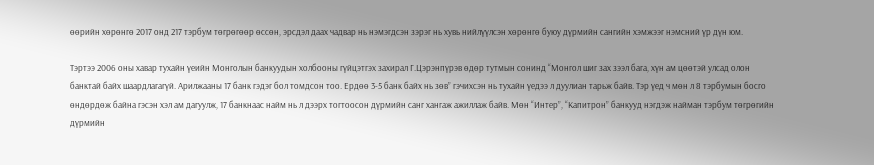өөрийн хөрөнгө 2017 онд 217 тэрбум төгрөгөөр өссөн, эрсдэл даах чадвар нь нэмэгдсэн зэрэг нь хувь нийлүүлсэн хөрөнгө буюу дүрмийн сангийн хэмжээг нэмсний үр дүн юм.

Тэртээ 2006 оны хавар тухайн үеийн Монголын банкуудын холбооны гүйцэтгэх захирал Г.Цэрэнпүрэв өдөр тутмын сонинд “Монгол шиг зах зээл бага, хүн ам цөөтэй улсад олон банктай байх шаардлагагүй. Арилжааны 17 банк гэдэг бол томдсон тоо. Ердөө 3-5 банк байх нь зөв” гэчихсэн нь тухайн үедээ л дуулиан тарьж байв. Тэр үед ч мөн л 8 тэрбумын босго өндөрдөж байна гэсэн хэл ам дагуулж, 17 банкнаас найм нь л дээрх тогтоосон дүрмийн санг хангаж ажиллаж байв. Мөн “Интер”, “Капитрон” банкууд нэгдэж найман тэрбум төгрөгийн дүрмийн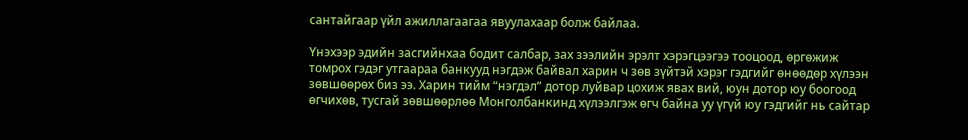сантайгаар үйл ажиллагаагаа явуулахаар болж байлаа.

Үнэхээр эдийн засгийнхаа бодит салбар, зах зээлийн эрэлт хэрэгцээгээ тооцоод, өргөжиж томрох гэдэг утгаараа банкууд нэгдэж байвал харин ч зөв зүйтэй хэрэг гэдгийг өнөөдөр хүлээн зөвшөөрөх биз ээ. Харин тийм “нэгдэл” дотор луйвар цохиж явах вий, юун дотор юу боогоод өгчихөв, тусгай зөвшөөрлөө Монголбанкинд хүлээлгэж өгч байна уу үгүй юу гэдгийг нь сайтар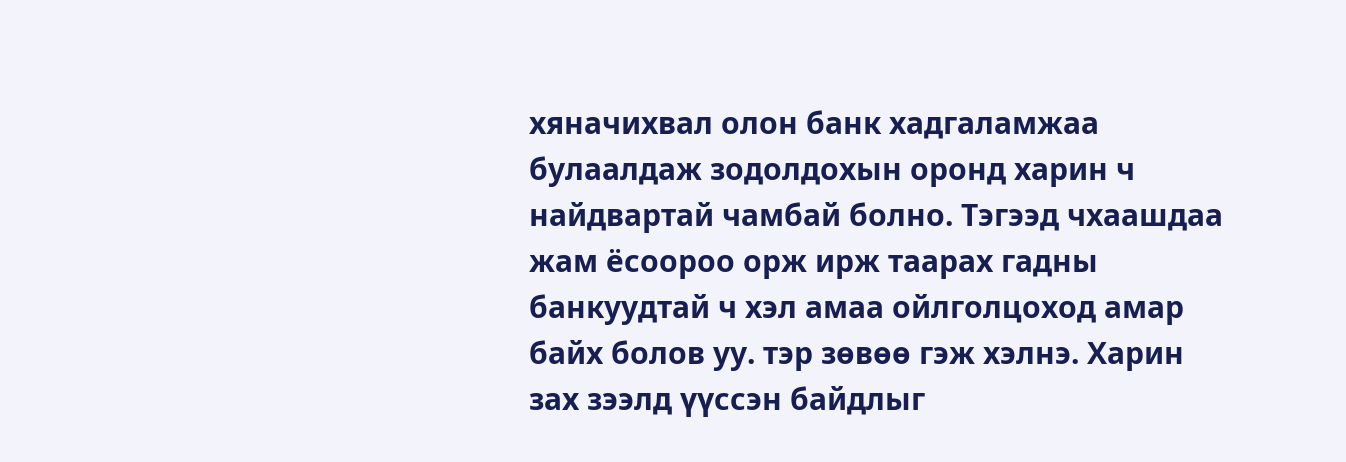хяначихвал олон банк хадгаламжаа булаалдаж зодолдохын оронд харин ч найдвартай чамбай болно. Тэгээд чхаашдаа жам ёсоороо орж ирж таарах гадны банкуудтай ч хэл амаа ойлголцоход амар байх болов уу. тэр зөвөө гэж хэлнэ. Харин зах зээлд үүссэн байдлыг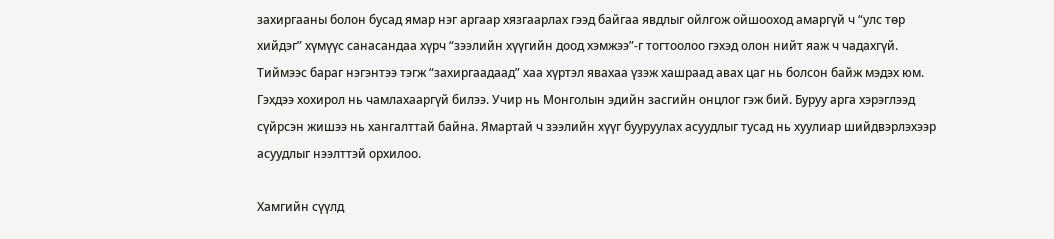захиргааны болон бусад ямар нэг аргаар хязгаарлах гээд байгаа явдлыг ойлгож ойшооход амаргүй ч “улс төр хийдэг” хүмүүс санасандаа хүрч “зээлийн хүүгийн доод хэмжээ”-г тогтоолоо гэхэд олон нийт яаж ч чадахгүй. Тиймээс бараг нэгэнтээ тэгж “захиргаадаад” хаа хүртэл явахаа үзэж хашраад авах цаг нь болсон байж мэдэх юм. Гэхдээ хохирол нь чамлахааргүй билээ. Учир нь Монголын эдийн засгийн онцлог гэж бий. Буруу арга хэрэглээд сүйрсэн жишээ нь хангалттай байна. Ямартай ч зээлийн хүүг бууруулах асуудлыг тусад нь хуулиар шийдвэрлэхээр асуудлыг нээлттэй орхилоо.

Хамгийн сүүлд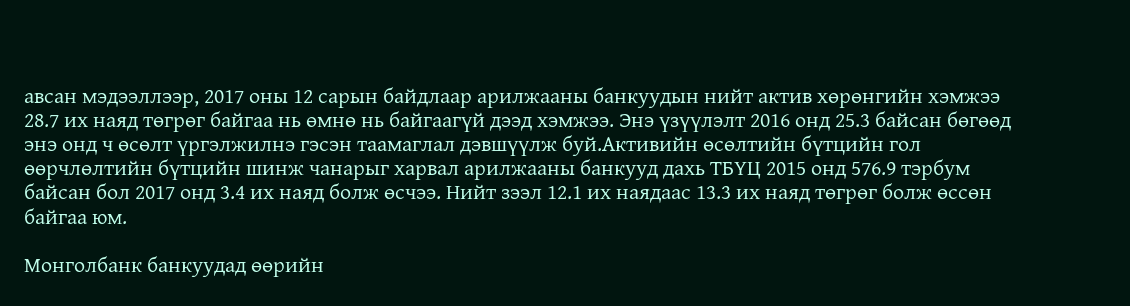авсан мэдээллээр, 2017 оны 12 сарын байдлаар арилжааны банкуудын нийт актив хөрөнгийн хэмжээ 28.7 их наяд төгрөг байгаа нь өмнө нь байгаагүй дээд хэмжээ. Энэ үзүүлэлт 2016 онд 25.3 байсан бөгөөд энэ онд ч өсөлт үргэлжилнэ гэсэн таамаглал дэвшүүлж буй.Активийн өсөлтийн бүтцийн гол өөрчлөлтийн бүтцийн шинж чанарыг харвал арилжааны банкууд дахь ТБҮЦ 2015 онд 576.9 тэрбум байсан бол 2017 онд 3.4 их наяд болж өсчээ. Нийт зээл 12.1 их наядаас 13.3 их наяд төгрөг болж өссөн байгаа юм.

Монголбанк банкуудад өөрийн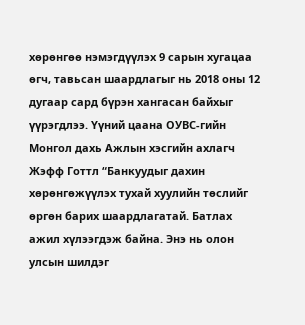хөрөнгөө нэмэгдүүлэх 9 сарын хугацаа өгч, тавьсан шаардлагыг нь 2018 оны 12 дугаар сард бүрэн хангасан байхыг үүрэгдлээ. Үүний цаана ОУВС-гийн Монгол дахь Ажлын хэсгийн ахлагч Жэфф Готтл “Банкуудыг дахин хөрөнгөжүүлэх тухай хуулийн төслийг өргөн барих шаардлагатай. Батлах ажил хүлээгдэж байна. Энэ нь олон улсын шилдэг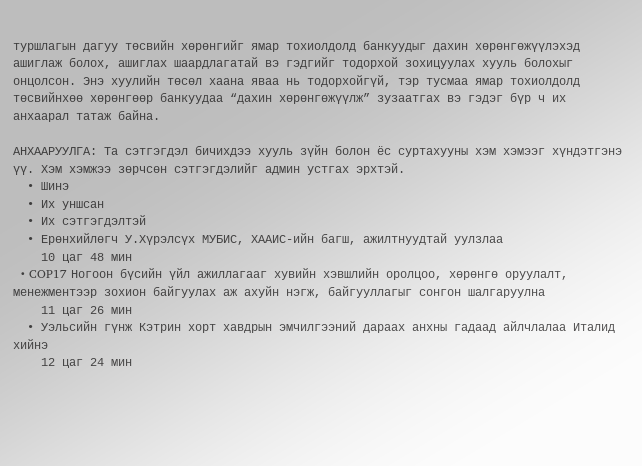туршлагын дагуу төсвийн хөрөнгийг ямар тохиолдолд банкуудыг дахин хөрөнгөжүүлэхэд ашиглаж болох, ашиглах шаардлагатай вэ гэдгийг тодорхой зохицуулах хууль болохыг онцолсон. Энэ хуулийн төсөл хаана яваа нь тодорхойгүй, тэр тусмаа ямар тохиолдолд төсвийнхөө хөрөнгөөр банкуудаа “дахин хөрөнгөжүүлж” зузаатгах вэ гэдэг бүр ч их анхаарал татаж байна.

АНХААРУУЛГА: Та сэтгэгдэл бичихдээ хууль зүйн болон ёс суртахууны хэм хэмээг хүндэтгэнэ үү. Хэм хэмжээ зөрчсөн сэтгэгдэлийг админ устгах эрхтэй.
  • Шинэ
  • Их уншсан
  • Их сэтгэгдэлтэй
  • Ерөнхийлөгч У.Хүрэлсүх МУБИС, ХААИС-ийн багш, ажилтнуудтай уулзлаа
    10 цаг 48 мин
  • COP17 Ногоон бүсийн үйл ажиллагааг хувийн хэвшлийн оролцоо, хөрөнгө оруулалт, менежментээр зохион байгуулах аж ахуйн нэгж, байгууллагыг сонгон шалгаруулна
    11 цаг 26 мин
  • Уэльсийн гүнж Кэтрин хорт хавдрын эмчилгээний дараах анхны гадаад айлчлалаа Италид хийнэ
    12 цаг 24 мин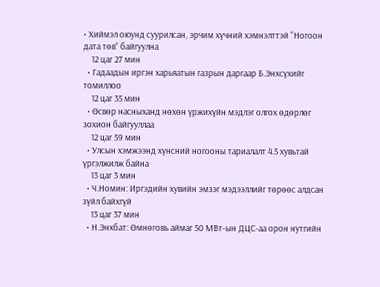• Хиймэл оюунд суурилсан, эрчим хүчний хэмнэлттэй “Ногоон дата төв” байгуулна
    12 цаг 27 мин
  • Гадаадын иргэн харьяатын газрын даргаар Б.Энхсүхийг томиллоо
    12 цаг 35 мин
  • Өсвөр насныханд нөхөн үржихүйн мэдлэг олгох өдөрлөг зохион байгууллаа
    12 цаг 59 мин
  • Улсын хэмжээнд хүнсний ногооны тариалалт 4.5 хувьтай үргэлжилж байна
    13 цаг 3 мин
  • Ч.Номин: Иргэдийн хувийн эмзэг мэдээллийг төрөөс алдсан зүйл байхгүй
    13 цаг 37 мин
  • Н.Энхбат: Өмнөговь аймаг 50 МВт-ын ДЦС-аа орон нутгийн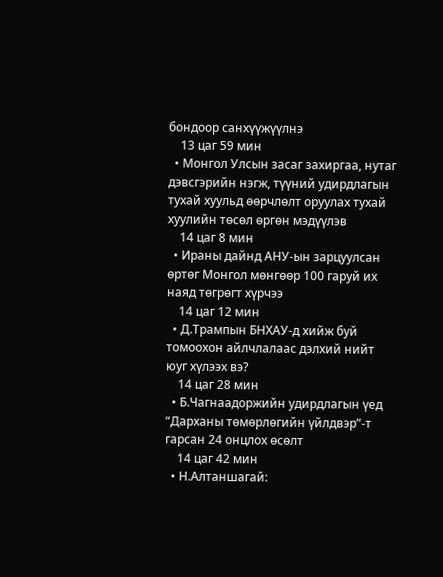бондоор санхүүжүүлнэ
    13 цаг 59 мин
  • Монгол Улсын засаг захиргаа, нутаг дэвсгэрийн нэгж, түүний удирдлагын тухай хуульд өөрчлөлт оруулах тухай хуулийн төсөл өргөн мэдүүлэв
    14 цаг 8 мин
  • Ираны дайнд АНУ-ын зарцуулсан өртөг Монгол мөнгөөр 100 гаруй их наяд төгрөгт хүрчээ
    14 цаг 12 мин
  • Д.Трампын БНХАУ-д хийж буй томоохон айлчлалаас дэлхий нийт юуг хүлээх вэ?
    14 цаг 28 мин
  • Б.Чагнаадоржийн удирдлагын үед “Дарханы төмөрлөгийн үйлдвэр”-т гарсан 24 онцлох өсөлт
    14 цаг 42 мин
  • Н.Алтаншагай: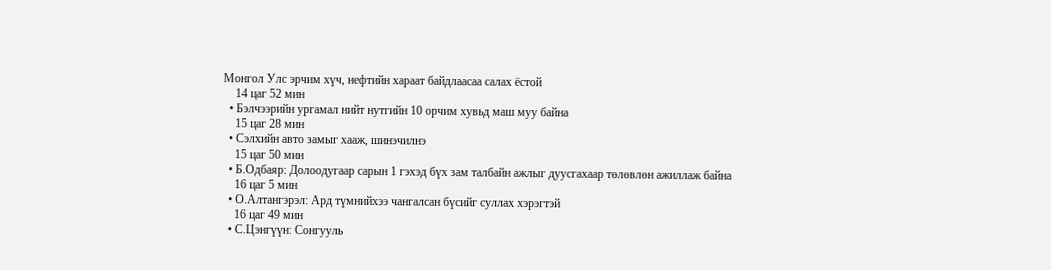Монгол Улс эрчим хүч, нефтийн хараат байдлаасаа салах ёстой
    14 цаг 52 мин
  • Бэлчээрийн ургамал нийт нутгийн 10 орчим хувьд маш муу байна
    15 цаг 28 мин
  • Сэлхийн авто замыг хааж, шинэчилнэ
    15 цаг 50 мин
  • Б.Одбаяр: Долоодугаар сарын 1 гэхэд бүх зам талбайн ажлыг дуусгахаар төлөвлөн ажиллаж байна
    16 цаг 5 мин
  • О.Алтангэрэл: Ард түмнийхээ чангалсан бүсийг суллах хэрэгтэй
    16 цаг 49 мин
  • С.Цэнгүүн: Сонгууль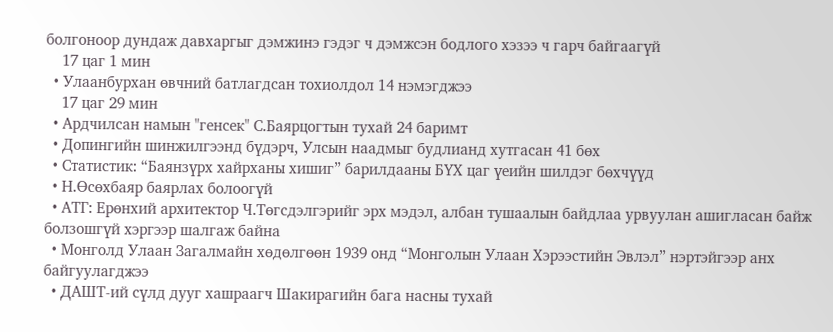болгоноор дундаж давхаргыг дэмжинэ гэдэг ч дэмжсэн бодлого хэзээ ч гарч байгаагүй
    17 цаг 1 мин
  • Улаанбурхан өвчний батлагдсан тохиолдол 14 нэмэгджээ
    17 цаг 29 мин
  • Ардчилсан намын "генсек" С.Баярцогтын тухай 24 баримт
  • Допингийн шинжилгээнд бүдэрч, Улсын наадмыг будлианд хутгасан 41 бөх
  • Статистик: “Баянзүрх хайрханы хишиг” барилдааны БҮХ цаг үеийн шилдэг бөхчүүд
  • Н.Өсөхбаяр баярлах болоогүй
  • АТГ: Ерөнхий архитектор Ч.Төгсдэлгэрийг эрх мэдэл, албан тушаалын байдлаа урвуулан ашигласан байж болзошгүй хэргээр шалгаж байна
  • Монголд Улаан Загалмайн хөдөлгөөн 1939 онд “Монголын Улаан Хэрээстийн Эвлэл” нэртэйгээр анх байгуулагджээ
  • ДАШТ-ий сүлд дууг хашраагч Шакирагийн бага насны тухай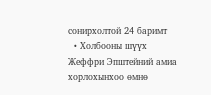сонирхолтой 24 баримт
  • Холбооны шүүх Жеффри Эпштейний амиа хорлохынхоо өмнө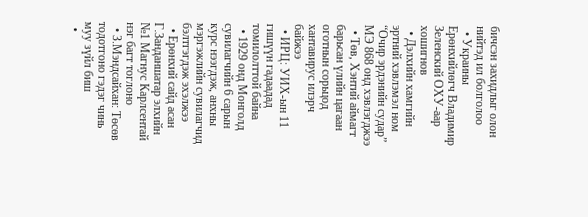бичсэн захидлыг олон нийтэд ил болголоо
  • Украины Ерөнхийлөгч Владимир Зеленский ОХУ-аар хошигнов
  • Дэлхийн хамгийн эртний хэвлэмэл ном “Очир эрдэнийн судар” МЭ 868 онд хэвлэгджээ
  • Төв, Хэнтий аймагт барьсан үлийн цагаан оготнын сорьцод хантавирус илэрч байжээ
  • ИРЦ: УИХ-ын 11 гишүүн гадаадад томилолттой байна
  • 1929 онд Монголд сувилагчийн 6 сарын курс нээгдэж, анхны мэргэжлийн сувилагчид бэлтгэгдэж эхэлжээ
  • Ерөнхий сайд асан Г.Занданшатар элхийн №1 Магнус Карлсентай нэг багт тоглоно
  • З.Мэндсайхан: Төсөв тодотгоно гэдэг чинь муу зүйл биш
  •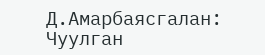Д.Амарбаясгалан: Чуулган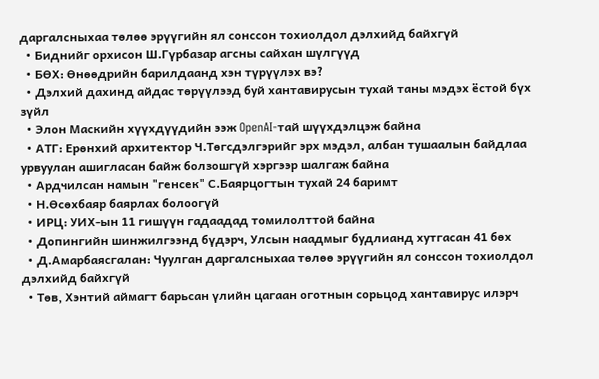даргалсныхаа төлөө эрүүгийн ял сонссон тохиолдол дэлхийд байхгүй
  • Биднийг орхисон Ш.Гүрбазар агсны сайхан шүлгүүд
  • БӨХ: Өнөөдрийн барилдаанд хэн түрүүлэх вэ?
  • Дэлхий дахинд айдас төрүүлээд буй хантавирусын тухай таны мэдэх ёстой бүх зүйл
  • Элон Маскийн хүүхдүүдийн ээж OpenAI-тай шүүхдэлцэж байна
  • АТГ: Ерөнхий архитектор Ч.Төгсдэлгэрийг эрх мэдэл, албан тушаалын байдлаа урвуулан ашигласан байж болзошгүй хэргээр шалгаж байна
  • Ардчилсан намын "генсек" С.Баярцогтын тухай 24 баримт
  • Н.Өсөхбаяр баярлах болоогүй
  • ИРЦ: УИХ-ын 11 гишүүн гадаадад томилолттой байна
  • Допингийн шинжилгээнд бүдэрч, Улсын наадмыг будлианд хутгасан 41 бөх
  • Д.Амарбаясгалан: Чуулган даргалсныхаа төлөө эрүүгийн ял сонссон тохиолдол дэлхийд байхгүй
  • Төв, Хэнтий аймагт барьсан үлийн цагаан оготнын сорьцод хантавирус илэрч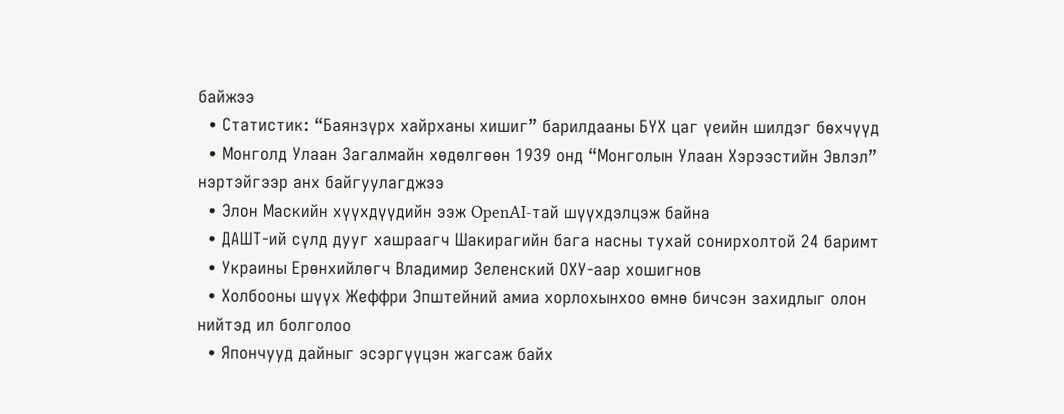байжээ
  • Статистик: “Баянзүрх хайрханы хишиг” барилдааны БҮХ цаг үеийн шилдэг бөхчүүд
  • Монголд Улаан Загалмайн хөдөлгөөн 1939 онд “Монголын Улаан Хэрээстийн Эвлэл” нэртэйгээр анх байгуулагджээ
  • Элон Маскийн хүүхдүүдийн ээж OpenAI-тай шүүхдэлцэж байна
  • ДАШТ-ий сүлд дууг хашраагч Шакирагийн бага насны тухай сонирхолтой 24 баримт
  • Украины Ерөнхийлөгч Владимир Зеленский ОХУ-аар хошигнов
  • Холбооны шүүх Жеффри Эпштейний амиа хорлохынхоо өмнө бичсэн захидлыг олон нийтэд ил болголоо
  • Япончууд дайныг эсэргүүцэн жагсаж байх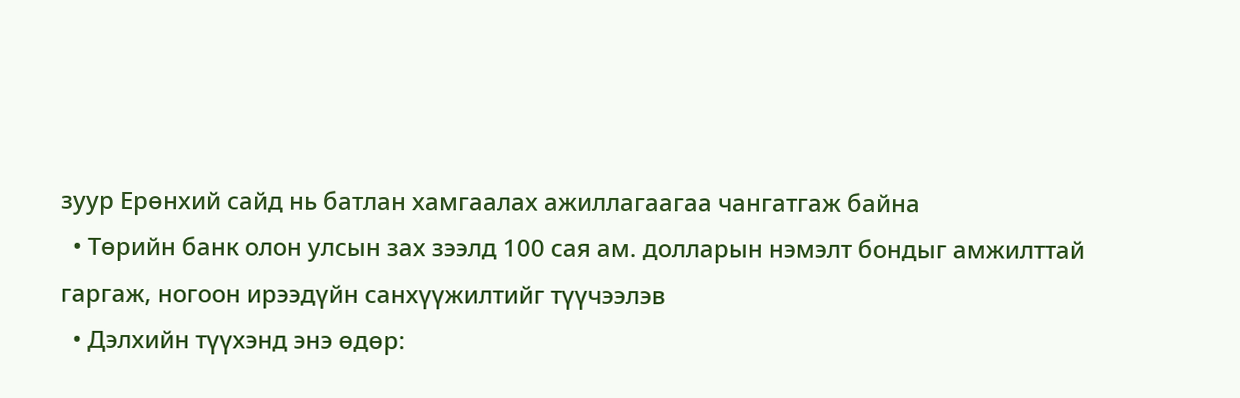зуур Ерөнхий сайд нь батлан хамгаалах ажиллагаагаа чангатгаж байна
  • Төрийн банк олон улсын зах зээлд 100 сая ам. долларын нэмэлт бондыг амжилттай гаргаж, ногоон ирээдүйн санхүүжилтийг түүчээлэв
  • Дэлхийн түүхэнд энэ өдөр: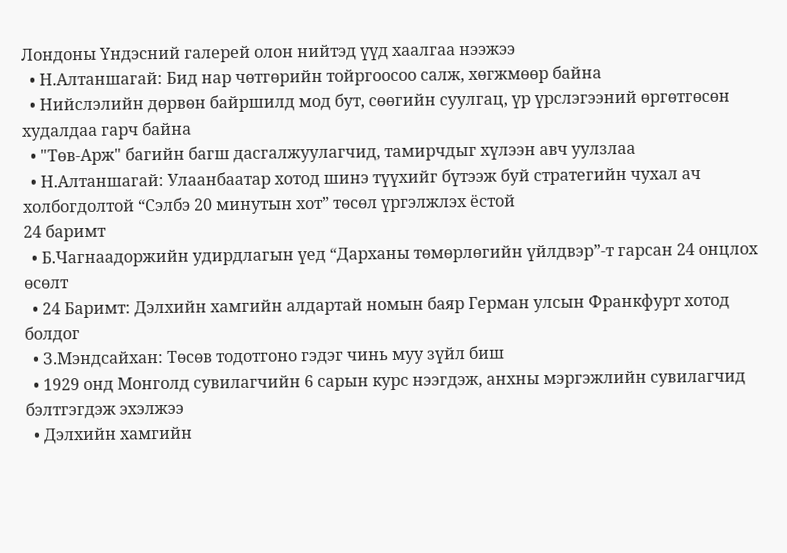Лондоны Үндэсний галерей олон нийтэд үүд хаалгаа нээжээ
  • Н.Алтаншагай: Бид нар чөтгөрийн тойргоосоо салж, хөгжмөөр байна
  • Нийслэлийн дөрвөн байршилд мод бут, сөөгийн суулгац, үр үрслэгээний өргөтгөсөн худалдаа гарч байна
  • "Төв-Арж" багийн багш дасгалжуулагчид, тамирчдыг хүлээн авч уулзлаа
  • Н.Алтаншагай: Улаанбаатар хотод шинэ түүхийг бүтээж буй стратегийн чухал ач холбогдолтой “Сэлбэ 20 минутын хот” төсөл үргэлжлэх ёстой
24 баримт
  • Б.Чагнаадоржийн удирдлагын үед “Дарханы төмөрлөгийн үйлдвэр”-т гарсан 24 онцлох өсөлт
  • 24 Баримт: Дэлхийн хамгийн алдартай номын баяр Герман улсын Франкфурт хотод болдог
  • З.Мэндсайхан: Төсөв тодотгоно гэдэг чинь муу зүйл биш
  • 1929 онд Монголд сувилагчийн 6 сарын курс нээгдэж, анхны мэргэжлийн сувилагчид бэлтгэгдэж эхэлжээ
  • Дэлхийн хамгийн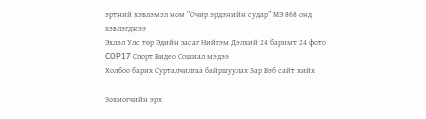эртний хэвлэмэл ном “Очир эрдэнийн судар” МЭ 868 онд хэвлэгджээ
Эхлэл Улс төр Эдийн засаг Нийгэм Дэлхий 24 баримт 24 фото COP17 Спорт Видео Сошиал мэдээ
Холбоо барих Сурталчилгаа байршуулах Зар Вэб сайт хийх

Зохиогчийн эрх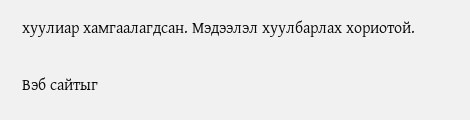хуулиар хамгаалагдсан. Мэдээлэл хуулбарлах хориотой.

Вэб сайтыг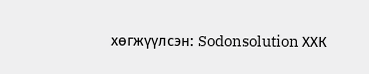хөгжүүлсэн: Sodonsolution ХХК